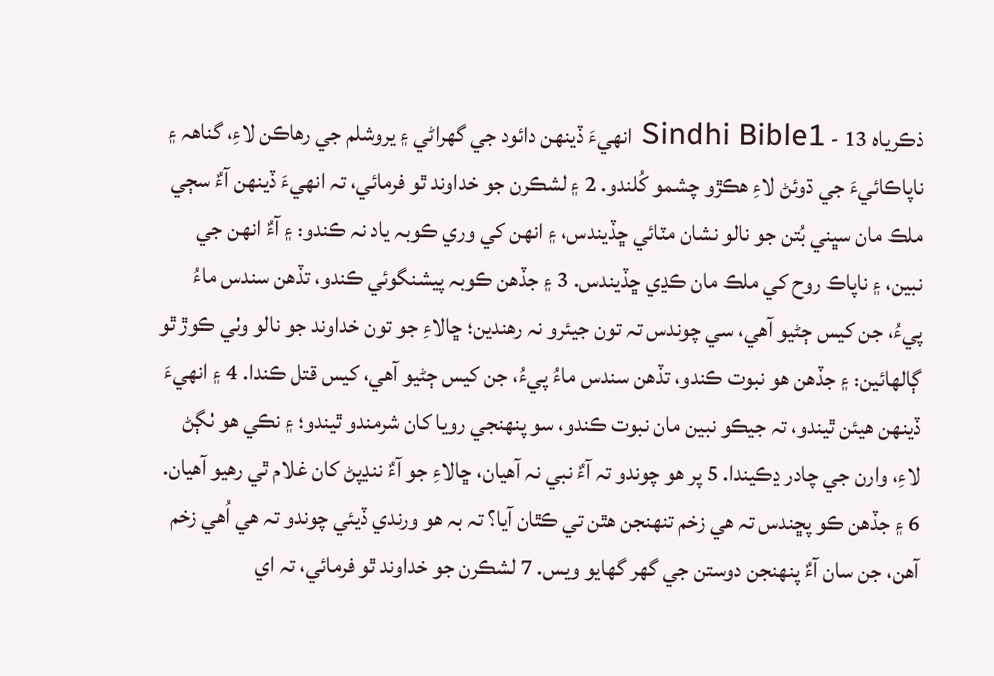ذڪرياہ 13 - Sindhi Bible1 انهيءَ ڏينهن دائود جي گهراڻي ۽ يروشلم جي رهاڪن لاءِ، گناهہ ۽ ناپاڪائيءَ جي ڌوئڻ لاءِ هڪڙو چشمو کُلندو. 2 ۽ لشڪرن جو خداوند ٿو فرمائي، تہ انهيءَ ڏينهن آءٌ سڄي ملڪ مان سڀني بُتن جو نالو نشان مٽائي ڇڏيندس، ۽ انهن کي وري ڪوبہ ياد نہ ڪندو: ۽ آءٌ انهن جي نبين، ۽ ناپاڪ روح کي ملڪ مان ڪڍي ڇڏيندس. 3 ۽ جڏهن ڪوبہ پيشنگوئي ڪندو، تڏهن سندس ماءُ پيءُ، جن کيس ڄڻيو آهي، سي چوندس تہ تون جيئرو نہ رهندين؛ ڇالاءِ جو تون خداوند جو نالو وٺي ڪوڙ ٿو ڳالهائين: ۽ جڏهن هو نبوت ڪندو، تڏهن سندس ماءُ پيءُ، جن کيس ڄڻيو آهي، کيس قتل ڪندا. 4 ۽ انهيءَ ڏينهن هيئن ٿيندو، تہ جيڪو نبين مان نبوت ڪندو، سو پنهنجي رويا کان شرمندو ٿيندو؛ ۽ نڪي هو ٺڳڻ لاءِ، وارن جي چادر ڍڪيندا. 5 پر هو چوندو تہ آءٌ نبي نہ آهيان، ڇالاءِ جو آءٌ ننڍپڻ کان غلام ٿي رهيو آهيان. 6 ۽ جڏهن ڪو پڇندس تہ هي زخم تنهنجن هٿن تي ڪٿان آيا؟ تہ بہ هو ورندي ڏيئي چوندو تہ هي اُهي زخم آهن، جن سان آءٌ پنهنجن دوستن جي گهر گهايو ويس. 7 لشڪرن جو خداوند ٿو فرمائي، تہ اي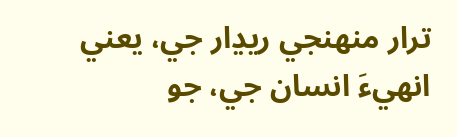ترار منهنجي ريڍار جي، يعني انهيءَ انسان جي، جو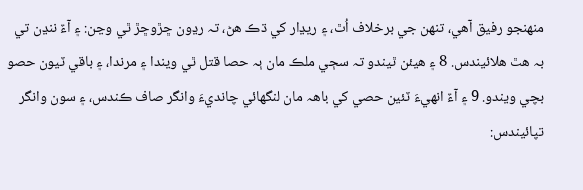منهنجو رفيق آهي، تنهن جي برخلاف اُٿ، ۽ ريڍار کي ڌڪ هڻ، تہ رڍون ڇڙوڇڙ ٿي وڃن: ۽ آءٌ ننڍن تي بہ هٿ هلائيندس. 8 ۽ هيئن ٿيندو تہ سڄي ملڪ مان ٻہ حصا قتل ٿي ويندا ۽ مرندا، ۽ باقي ٽيون حصو بچي ويندو. 9 ۽ آءٌ انهيءَ ٽئين حصي کي باهہ مان لنگهائي چانديءَ وانگر صاف ڪندس، ۽ سون وانگر تپائيندس: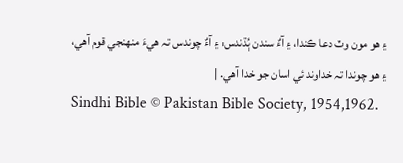۽ هو مون وٽ دعا ڪندا، ۽ آءٌ سندن ٻُڌندس: ۽ آءٌ چوندس تہ هيءَ منهنجي قوم آهي، ۽ هو چوندا تہ خداوند ئي اسان جو خدا آهي. |
Sindhi Bible © Pakistan Bible Society, 1954,1962.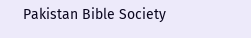Pakistan Bible Society